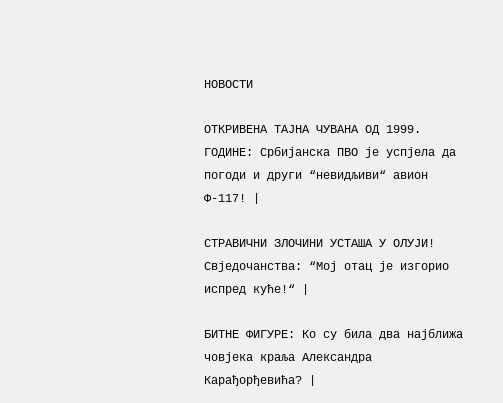НОВОСТИ

ОТКРИВЕНА ТАЈНА ЧУВАНА ОД 1999. ГОДИНЕ: Србијанска ПВО је успјела да погоди и други “невидљиви“ авион Ф-117! |

СТРАВИЧНИ ЗЛОЧИНИ УСТАША У ОЛУЈИ! Свједочанства: “Мој отац је изгорио испред куће!“ |

БИТНЕ ФИГУРЕ: Ко су била два најближа човјека краља Александра Карађорђевића? |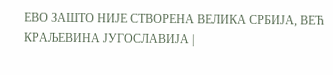ЕВО ЗАШТО НИЈЕ СТВОРЕНА ВЕЛИКА СРБИЈА, ВЕЋ КРАЉЕВИНА ЈУГОСЛАВИЈА |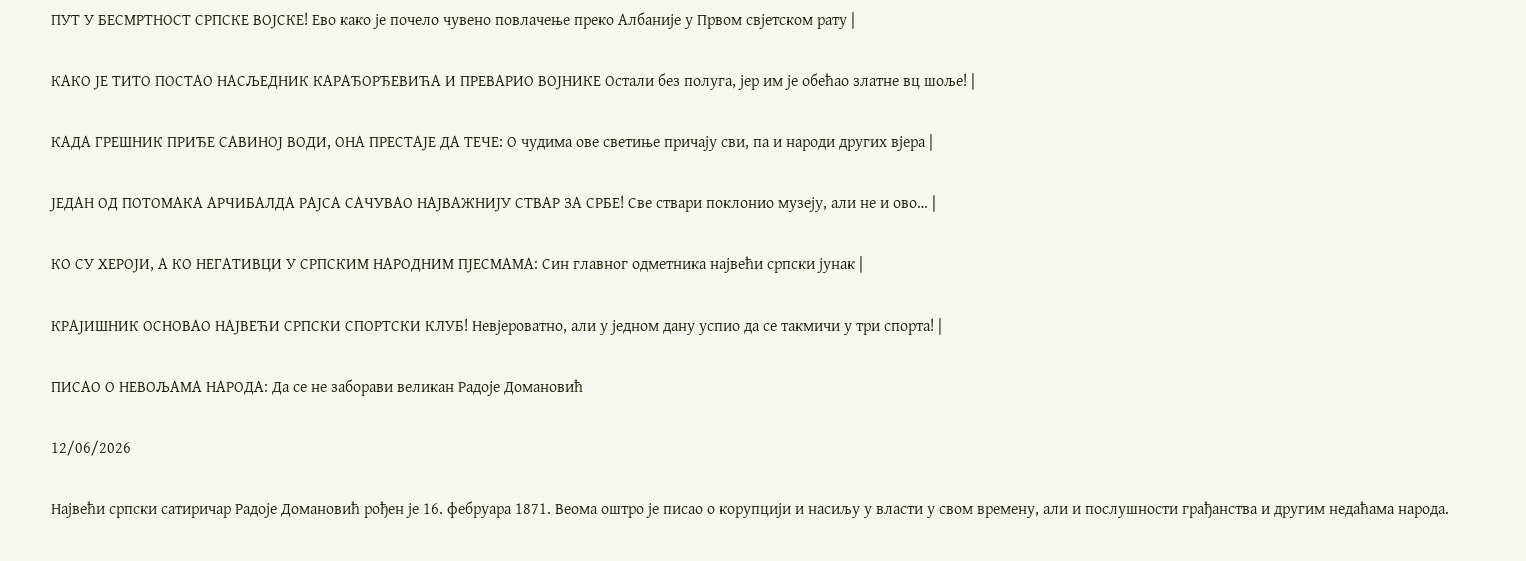ПУТ У БЕСМРТНОСТ СРПСКЕ ВОЈСКЕ! Ево како је почело чувено повлачење преко Албаније у Првом свјетском рату |

КАКО ЈЕ ТИТО ПОСТАО НАСЉЕДНИК КАРАЂОРЂЕВИЋА И ПРЕВАРИО ВОЈНИКЕ Остали без полуга, јер им је обећао златне вц шоље! |

КАДА ГРЕШНИК ПРИЂЕ САВИНОЈ ВОДИ, ОНА ПРЕСТАЈЕ ДА ТЕЧЕ: О чудима ове светиње причају сви, па и народи других вјера |

ЈЕДАН ОД ПОТОМАКА АРЧИБАЛДА РАЈСА САЧУВАО НАЈВАЖНИЈУ СТВАР ЗА СРБЕ! Све ствари поклонио музеју, али не и ово… |

КО СУ ХЕРОЈИ, А КО НЕГАТИВЦИ У СРПСКИМ НАРОДНИМ ПЈЕСМАМА: Син главног одметника највећи српски јунак |

КРАЈИШНИК ОСНОВАО НАЈВЕЋИ СРПСКИ СПОРТСКИ КЛУБ! Невјероватно, али у једном дану успио да се такмичи у три спорта! |

ПИСАО О НЕВОЉАМА НАРОДА: Да се не заборави великан Радоје Домановић

12/06/2026

Највећи српски сатиричар Радоје Домановић рођен је 16. фебруара 1871. Веома оштро је писао о корупцији и насиљу у власти у свом времену, али и послушности грађанства и другим недаћама народа.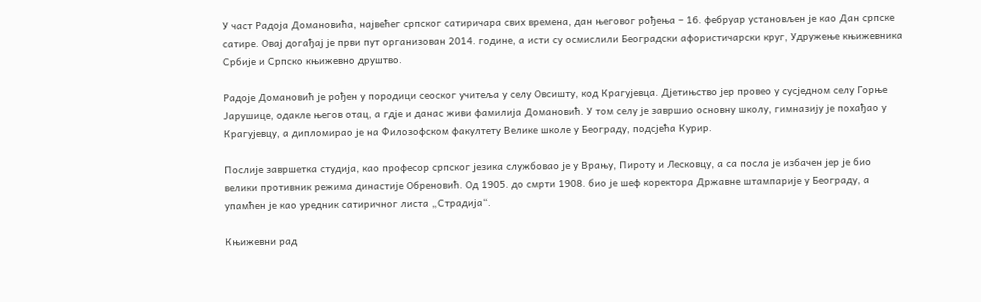У част Радоја Домановића, највећег српског сатиричара свих времена, дан његовог рођења – 16. фебруар установљен је као Дан српске сатире. Овај догађај је први пут организован 2014. године, а исти су осмислили Београдски афористичарски круг, Удружење књижевника Србије и Српско књижевно друштво.

Радоје Домановић је рођен у породици сеоског учитеља у селу Овсишту, код Крагујевца. Дјетињство јер провео у сусједном селу Горње Јарушице, одакле његов отац, а гдје и данас живи фамилија Домановић. У том селу је завршио основну школу, гимназију је похађао у Крагујевцу, а дипломирао је на Филозофском факултету Велике школе у Београду, подсјећа Курир.

Послије завршетка студија, као професор српског језика службовао је у Врању, Пироту и Лесковцу, а са посла је избачен јер је био велики противник режима династије Обреновић. Од 1905. до смрти 1908. био је шеф коректора Државне штампарије у Београду, а упамћен је као уредник сатиричног листа „Страдија“.

Књижевни рад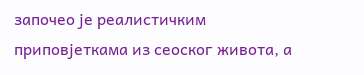започео је реалистичким приповјеткама из сеоског живота, а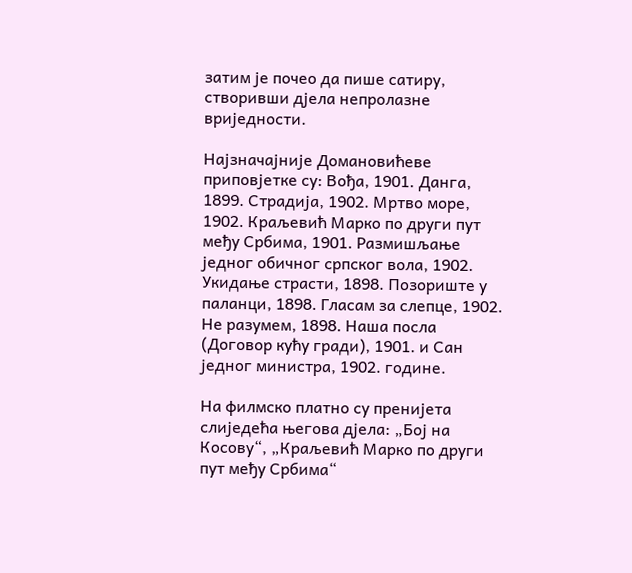затим је почео да пише сатиру, створивши дјела непролазне вриједности.

Најзначајније Домановићеве приповјетке су: Вођа, 1901. Данга, 1899. Страдија, 1902. Мртво море, 1902. Краљевић Марко по други пут међу Србима, 1901. Размишљање једног обичног српског вола, 1902. Укидање страсти, 1898. Позориште у паланци, 1898. Гласам за слепце, 1902. Не разумем, 1898. Наша посла (Договор кућу гради), 1901. и Сан једног министра, 1902. године.

На филмско платно су пренијета слиједећа његова дјела: „Бој на Косову“, „Краљевић Марко по други пут међу Србима“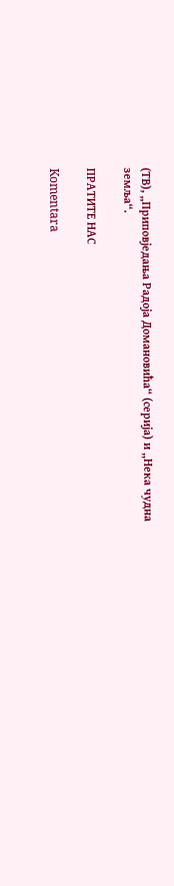(ТВ), „Приповједања Радоја Домановића“ (серија) и „Нека чудна земља“.

ПРАТИТЕ НАС

Komentara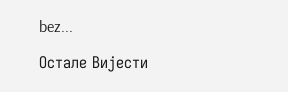bez...

Остале Вијести